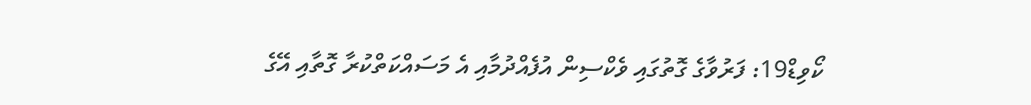ކޯވިޑް19: ފަރުވާގެ ގޮތުގައި ވެކްސިން އުފެއްދުމާއި އެ މަސައްކަތްކުރާ ގޮތާއި އޭގެ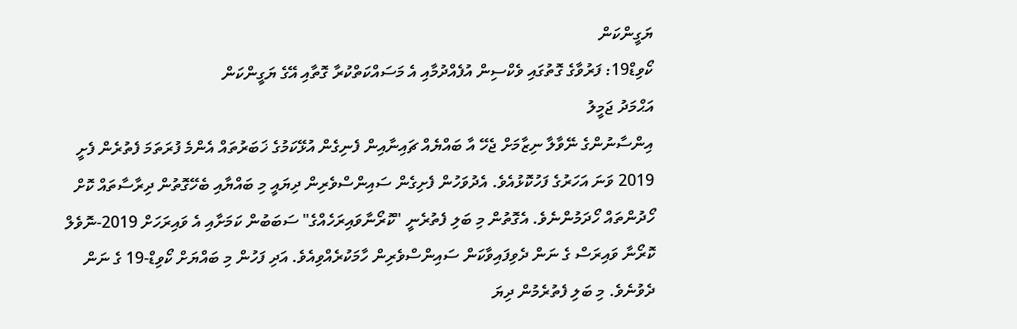ޔަގީންކަން
ކޯވިޑް19: ފަރުވާގެ ގޮތުގައި ވެކްސިން އުފެއްދުމާއި އެ މަސައްކަތްކުރާ ގޮތާއި އޭގެ ޔަގީންކަން
އަޙްމަދު ޖަމީލު
އިންސާނުންގެ ނޭވާލާ ނިޒާމަށް ޖެހޭ އާ ބައްޔެއް ޗައިނާއިން ފެނިގެން އުޅޭކަމުގެ ޚަބަރުތައް އެންމެ ފުރަތަމަ ފެތުރެން ފެށީ 2019 ވަނަ އަހަރުގެ ފަހުކޮޅުއެވެ. އެދުވަހުން ފެށިގެން ސައިންސްވެރިން ދިޔައީ މި ބައްޔާއި ބެހޭގޮތުން ދިރާސާތައް ކޮށް ހޯދުންތައް ހޯދަމުންނެވެ. އެގޮތުން މި ބަލި ފެތުރެނީ "ކޮރޯނާވައިރަހެއްގެ" ސަބަބުން ކަމަށާއި އެ ވައިރަހަށް 2019-ނޮވެލް ކޮރޯނާ ވައިރަސް ގެ ނަން ދެވިފައިވާކަން ސައިންސްވެރިން ހާމަކުރެއްވިއެވެ. އަދި ފަހުން މި ބައްޔަށް ކޯވިޑް-19 ގެ ނަން ދެވުނެވެ. މި ބަލި ފެތުރެމުން ދިޔަ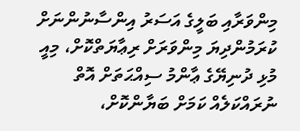މިންވަރާއި ބަލީގެ އަސަރު އިންސާނުންނަށް ކުރަމުންދިޔަ މިންވަރަށް ރިޢާޔަތްކޮށް، މިއީ މުޅި ދުނިޔޭގެ ޢާންމު ސިއްޙަތަށް އޮތް ނުރައްކަލެއް ކަމަށް ބަޔާންކޮށް،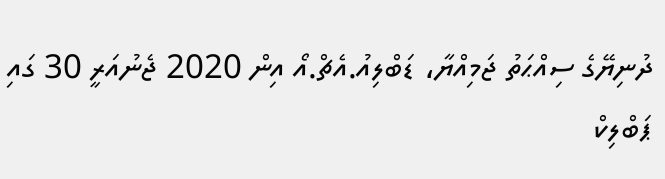ދުނިޔޭގެ ސިއްޙަތު ޖަމިއްޔާ، ޑަބްލިއު.އެޗް.އޯ އިން 2020 ޖެނުއަރީ 30 ގައި ޕަބްލިކް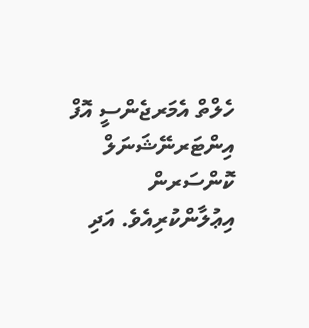ހެލްތް އެމަރޖެންސީ އޮފް އިންޓަރނޭޝަނަލް ކޮންސަރން އިޢުލާންކުރިއެވެ. އަދި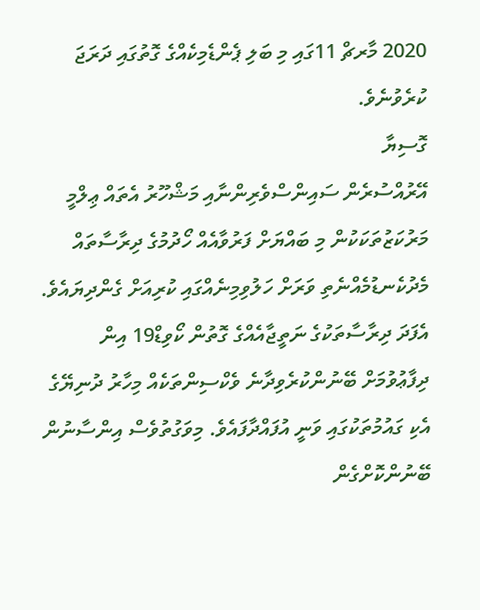2020 މާރޗް 11ގައި މި ބަލި ޕެންޑެމިކެއްގެ ގޮތުގައި ދަރަޖަ ކުރެވުނެވެ.
ގޮސިޔާ
އޭރުއްސުރެން ސައިންސްވެރިންނާއި މަޝްހޫރު އެތައް ޢިލްމީ މަރުކަޒުތަކަކުން މި ބައްޔަށް ފަރުވާއެއް ހޯދުމުގެ ދިރާސާތައް މެދުކެނޑުމެއްނެތި ވަރަށް ހަލުވިމިނެއްގައި ކުރިއަށް ގެންދިޔައެވެ. އެފަދަ ދިރާސާތަކުގެ ނަތީޖާއެއްގެ ގޮތުން ކޯވިޑް19 އިން ދިފާޢުވުމަށް ބޭނުންކުރެވިދާނެ ވެކްސިންތަކެއް މިހާރު ދުނިޔޭގެ އެކި ގައުމުތަކުގައި ވަނީ އުފައްދާފައެވެ. މިވަގުތުވެސް އިންސާނުން ބޭނުންކޮށްގެން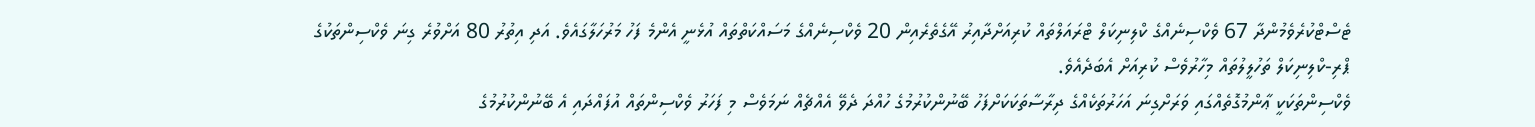ޓެސްޓްކުރެވެމުންދާ 67 ވެކްސިނެއްގެ ކްލިނިކަލް ޓްރައަލްތައް ކުރިއަށްދާއިރު އޭގެތެރެއިން 20 ވެކްސިނެއްގެ މަސައްކަތްތައް އުޅެނީ އެންމެ ފަހު މަރުހަލާގައެވެ. އަދި އިތުރު 80 އަށްވުރެ ގިނަ ވެކްސިންތަކުގެ ޕްރި-ކްލިނިކަލް ތަހުލީލުތައް މިހާރުވެސް ކުރިއަށް އެބަދެއެވެ.
ވެކްސިންތަކަކީ ޢާންމުގޮތެއްގައި ވަރަށްގިނަ އަހަރުތަކެއްގެ ދިރާސާތަކަކަށްފަހު ބޭނުންކުރުމުގެ ހުއްދަ ދެވޭ އެއްޗެއް ނަމަވެސް މި ފަހަރު ވެކްސިންތައް އުފައްދައި އެ ބޭނުންކުރުމުގެ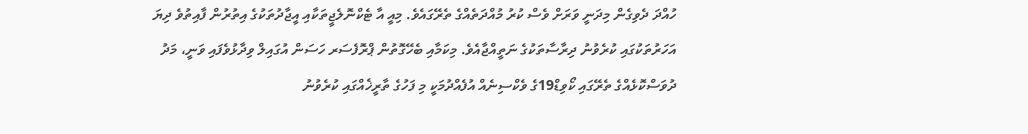ހުއްދަ ދެވިގެން މިދަނީ ވަރަށް ވެސް ކުރު މުއްދަތެއްގެ ތެރޭގައެވެ. މިއީ އާ ޓެކްނޮލެޖީތަކާއި އީޖާދުތަކުގެ އިތުރުން ފާއިތުވެ ދިޔަ އަހަރުތަކުގައި ކުރެވުނު ދިރާސާތަކުގެ ނަތީއްޖާއެވެ. މިކަމާއި ބެހޭގޮތުން ޕްރޮފެސަރ ހަސަން އުގައިލް ވިދާޅުވެފައި ވަނީ، މަދު ދުވަސްކޮޅެއްގެ ތެރޭގައި ކޯވިޑް19ގެ ވެކްސިނެއް އުފެއްދުމަކީ މި ފަހުގެ ތާރީޚެއްގައި ކުރެވުނު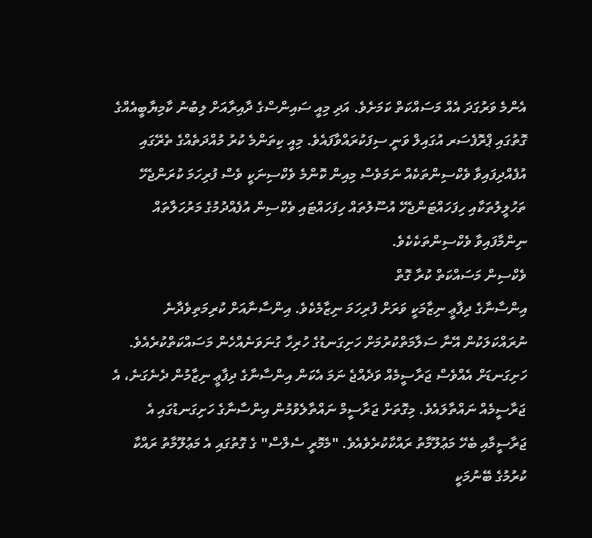އެންމެ ވަރުގަދަ އެއް މަސައްކަތް ކަމަށެވެ. އަދި މިއީ ސައިންސްގެ ދާއިރާއަށް ލިބުނު ކާމިޔާބީއެއްގެ ގޮތުގައި ޕްރޮފެސަރ އުގައިލް ވަނީ ސިފަކުރައްވާފައެވެ. މިއީ ކިތަންމެ ކުރު މުއްދަތެއްގެ ތެރޭގައި އުފެއްދިފައިވާ ވެކްސިންތަކެއް ނަމަވެސް މިއިން ކޮންމެ ވެކްސިނަކީ ވެސް ފުރިހަމަ ކުރަންޖެހޭ ތަހުލީލުތަކާއި ހިފަހައްޓަންޖެހޭ އުސޫލުތައް ހިފަހައްޓައި ވެކްސިން އުފެއްދުމުގެ މަރުހަލާތައް ނިންމާފައިވާ ވެކްސިންތަކެކެވެ.
ވެކްސިން މަސައްކަތް ކުރާ ގޮތް
އިންސާނާގެ ދިފާޢީ ނިޒާމަކީ ވަރަށް ފުރިހަމަ ނިޒާމެކެވެ. އިންސާނާއަށް ކުރިމަތިވެދާނެ ނުރައްކަލަކުން އޭނާ ސަލާމަތްކުރުމަށް ހަށިގަނޑުގެ ހުރިހާ ގުނަވަނެއްހެން މަސައްކަތްކުރެއެވެ. ހަށިގަނޑަށް އެއްވެސް ޖަރާސީމެއް ވަދެއްޖެ ނަމަ އެކަން އިންސާނާގެ ދިފާޢީ ނިޒާމުން ދެނެގަނެ، އެ ޖަރާސީމެއް ނައްތާލައެވެ. މިގޮތަށް ޖަރާސީމް ނައްތާލެވުމުން އިންސާނާގެ ހަށިގަނޑުގައި އެ ޖަރާސީމާއި ބެހޭ މަޢުލޫމާތު ރައްކާކުރެވެއެވެ. "މެމޮރީ ސެލްސް" ގެ ގޮތުގައި އެ މަޢުލޫމާތު ރައްކާ ކުރުމުގެ ބޭނުމަކީ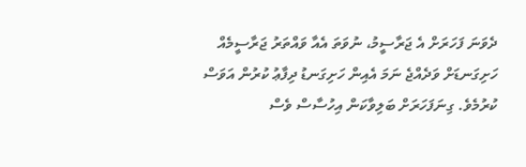ދެވަނަ ފަހަރަށް އެ ޖަރާސީމު، ނުވަތަ އެއާ ވައްތަރު ޖަރާސީމެއް ހަށިގަނޑަށް ވަދެއްޖެ ނަމަ އެއިން ހަށިގަނޑު ދިފާޢު ކުރުން އަވަސް ކުރުމެވެ. ގިނަފަހަރަށް ބަލިވާކަން އިހުސާސް ވެސް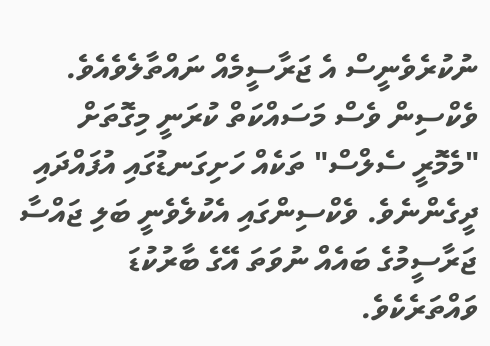ނުކުރެވެނީސް އެ ޖަރާސީމެއް ނައްތާލެވެއެވެ.
ވެކްސިން ވެސް މަސައްކަތް ކުރަނީ މިގޮތަށް "މެމޮރީ ސެލްސް" ތަކެއް ހަށިގަނޑުގައި އުފައްދައި ދީގެންނެވެ. ވެކްސިންގައި އެކުލެވެނީ ބަލި ޖައްސާ ޖަރާސީމުގެ ބައެއް ނުވަތަ އޭގެ ބާރުކުޑަ ވައްތަރެކެވެ.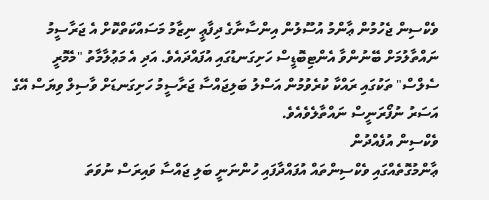ވެކްސިން ޖެހުމުން ޢާންމު އުސޫލުން އިންސާނާގެ ދިފާޢީ ނިޒާމު މަސައްކަތްކޮށް އެ ޖަރާސީމު ނައްތާލުމަށް ބޭނުންވާ އެންޓިބޮޑީސް ހަށިގަނޑުގައި އުފައްދައެވެ. އަދި އެ މަޢުލާމާތު "މެމޮރީ ސެލްސް" ތަކުގައި ރައްކާ ކުރެވުމުން އަސްލު ބަލިޖައްސާ ޖަރާސީމު ހަށިގަނޑަށް ވާސިލް ވިޔަސް އޭގެ އަސަރު ނުފޯރަނީސް ނައްތާލެވެއެވެ.
ވެކްސިން އުފެއްދުން
ޢާންމުގޮތެއްގައި ވެކްސިންތައް އުފައްދާފައި ހުންނަނީ ބަލި ޖައްސާ ވައިރަސް ނުވަތަ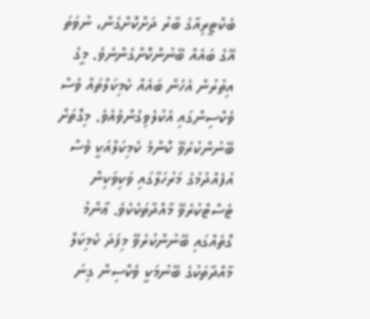ބެކްޓީރިއާގެ ބާރު ދަށްކޮށްގެން، ނުވަތަ އޭގެ ބައެއް ބޭނުންކޮށްގެންނެވެ. މީގެ އިތުރުން އެހެން ބައެއް ކެމިކަލްތައް ވެސް ވެކްސިންގައި އެކުލެވިގެންވެއެވެ. މިގޮތަށް ބޭނުންކުރެވޭ ކޮންމެ ކެމިކަލްއަކީ ވެސް އުފެއްދުމުގެ މަރުހަލާގައި ވަކިވަކިން ޓެސްޓްކުރެވޭ މާއްދާތަކެކެވެ. ޢާންމު ގޮތެއްގައި ބޭނުންކުރެވޭ މިފަދަ ކެމިކަލް މާއްދާތަކުގެ ބޭނުމަކީ ވެކްސިން ގިނަ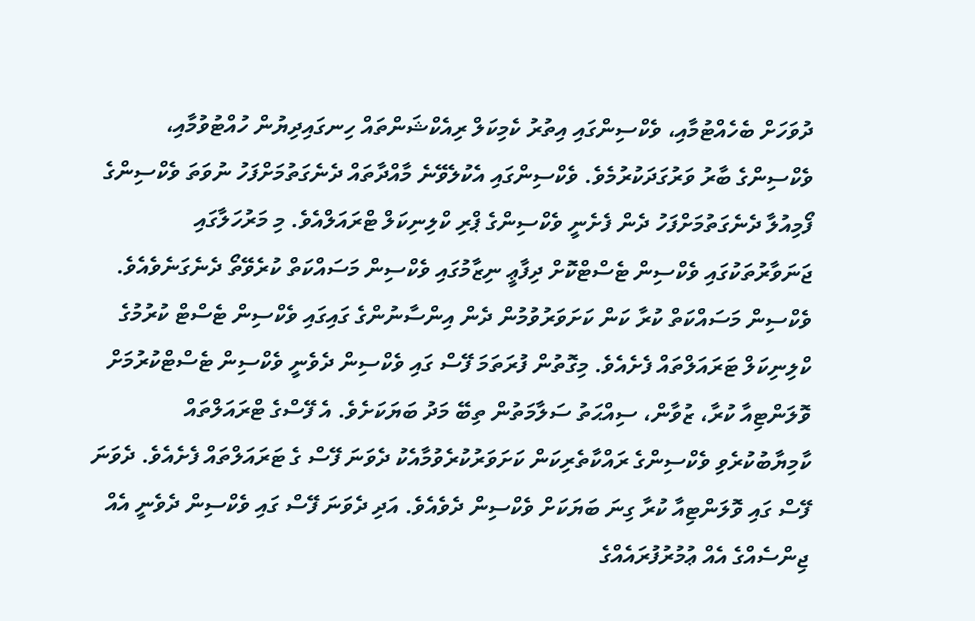ދުވަހަށް ބެހެއްޓުމާއި، ވެކްސިންގައި އިތުރު ކެމިކަލް ރިއެކްޝަންތައް ހިނގައިދިޔުން ހުއްޓުވުމާއި، ވެކްސިންގެ ބާރު ވަރުގަދަކުރުމެވެ. ވެކްސިންގައި އެކުލެވޭނެ މާއްދާތައް ދެނެގަތުމަށްފަހު ނުވަތަ ވެކްސިންގެ ފޯމިއުލާ ދެނެގަތުމަށްފަހު ދެން ފެށެނީ ވެކްސިންގެ ޕްރި ކްލިނިކަލް ޓްރައަލްއެވެ. މި މަރުހަލާގައި ޖަނަވާރުތަކުގައި ވެކްސިން ޓެސްޓްކޮށް ދިފާޢީ ނިޒާމުގައި ވެކްސިން މަސައްކަތް ކުރެވޭތޯ ދެނެގަނެވެއެވެ. ވެކްސިން މަސައްކަތް ކުރާ ކަން ކަށަވަރުވުމުން ދެން އިންސާނުންގެ ގައިގައި ވެކްސިން ޓެސްޓް ކުރުމުގެ ކްލިނިކަލް ޓަރައަލްތައް ފެށެއެވެ. މިގޮތުން ފުރަތަމަ ފޭސް ގައި ވެކްސިން ދެވެނީ ވެކްސިން ޓެސްޓްކުރުމަށް ވޮލަންޓިއާ ކުރާ، ޒުވާން، ސިއްޙަތު ސަލާމަތުން ތިބޭ މަދު ބަޔަކަށެވެ. އެ ފޭސްގެ ޓްރައަލްތައް ކާމިޔާބުކުރެވި ވެކްސިންގެ ރައްކާތެރިކަން ކަށަވަރުކުރެވުމާއެކު ދެވަނަ ފޭސް ގެ ޓަރައަލްތައް ފެށެއެވެ. ދެވަނަ ފޭސް ގައި ވޮލަންޓިއާ ކުރާ ގިނަ ބަޔަކަށް ވެކްސިން ދެވެއެވެ. އަދި ދެވަނަ ފޭސް ގައި ވެކްސިން ދެވެނީ އެއް ޖިންސެއްގެ އެއް ޢުމުރުފުރައެއްގެ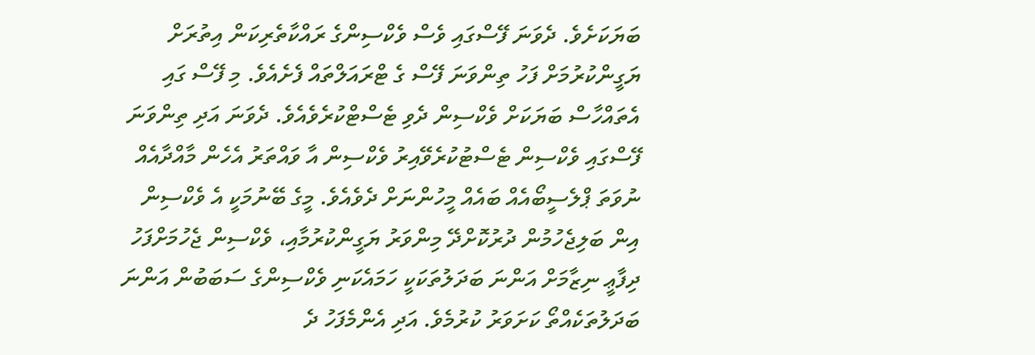ބަޔަކަށެވެ. ދެވަނަ ފޭސްގައި ވެސް ވެކްސިންގެ ރައްކާތެރިކަން އިތުރަށް ޔަގީންކުރުމަށް ފަހު ތިންވަނަ ފޭސް ގެ ޓްރައަލްތައް ފެށެއެވެ. މި ފޭސް ގައި އެތައްހާސް ބަޔަކަށް ވެކްސިން ދެވި ޓެސްޓްކުރެވެއެވެ. ދެވަނަ އަދި ތިންވަނަ ފޭސްގައި ވެކްސިން ޓެސްޓުކުރެވޭއިރު ވެކްސިން އާ ވައްތަރު އެހެން މާއްދާއެއް ނުވަތަ ޕްލެސީބޯއެއް ބައެއް މީހުންނަށް ދެވެއެވެ. މީގެ ބޭނުމަކީ އެ ވެކްސިން އިން ބަލިޖެހުމުން ދުރުކޮށްދޭ މިންވަރު ޔަގީންކުރުމާއި، ވެކްސިން ޖެހުމަށްފަހު ދިފާޢީ ނިޒާމަށް އަންނަ ބަދަލުތަކަކީ ހަމައެކަނި ވެކްސިންގެ ސަބަބުން އަންނަ ބަދަލުތަކެއްތޯ ކަށަވަރު ކުރުމެވެ. އަދި އެންމެފަހު ދެ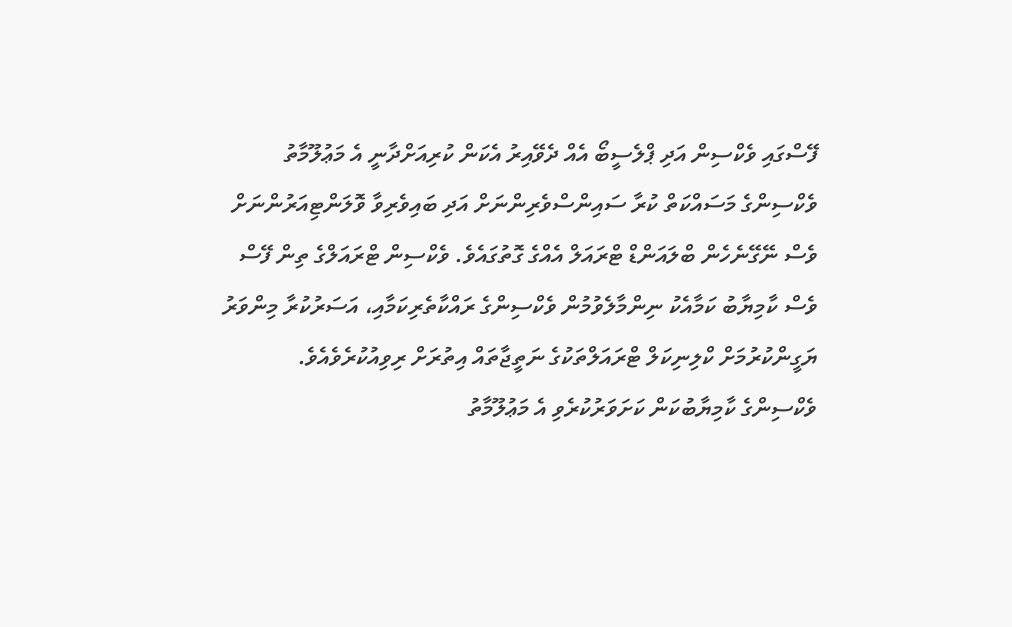ފޭސްގައި ވެކްސިން އަދި ޕްލެސީބޯ އެއް ދެވޭއިރު އެކަން ކުރިއަށްދާނީ އެ މަޢުލޫމާތު ވެކްސިންގެ މަސައްކަތް ކުރާ ސައިންސްވެރިންނަށް އަދި ބައިވެރިވާ ވޮލަންޓިއަރުންނަށް ވެސް ނޭގޭނެހެން ބްލައަންޑް ޓްރައަލް އެއްގެ ގޮތުގައެވެ. ވެކްސިން ޓްރައަލްގެ ތިން ފޭސް ވެސް ކާމިޔާބު ކަމާއެކު ނިންމާލެވުމުން ވެކްސިންގެ ރައްކާތެރިކަމާއި، އަސަރުކުރާ މިންވަރު ޔަގީންކުރުމަށް ކްލިނިކަލް ޓްރައަލްތަކުގެ ނަތީޖާތައް އިތުރަށް ރިވިއުކުރެވެއެވެ.
ވެކްސިންގެ ކާމިޔާބުކަން ކަށަވަރުކުރެވި އެ މަޢުލޫމާތު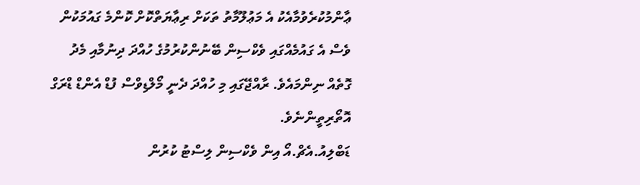ޢާންމުކުރެވުމާއެކު އެ މަޢުލޫމާތު ތަކަށް ރިޢާޔަތްކޮށް ކޮންމެ ގައުމަކުން ވެސް އެ ގައުމެއްގައި ވެކްސިން ބޭނުންކުރުމުގެ ހުއްދަ ދިނުމާއި މެދު ގޮތެއް ނިންމައެވެ. ރާއްޖޭގައި މި ހުއްދަ ދެނީ މޯލްޑިވްސް ފުޑް އެންޑް ޑްރަގް އޮތޯރިތީންނެވެ.
ޑަބްލިއު.އެޗް.އޯ އިން ވެކްސިން ލިސްޓު ކުރުން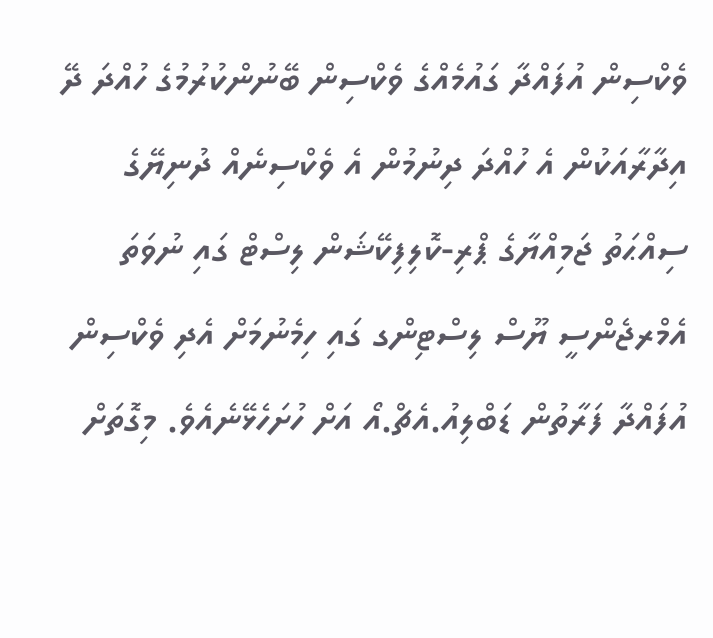ވެކްސިން އުފައްދާ ގައުމެއްގެ ވެކްސިން ބޭނުންކުރުމުގެ ހުއްދަ ދޭ އިދާރާއަކުން އެ ހުއްދަ ދިނުމުން އެ ވެކްސިނެއް ދުނިޔޭގެ ސިއްޙަތު ޖަމިއްޔާގެ ޕްރި-ކޮލިފިކޭޝަން ލިސްޓް ގައި ނުވަތަ އެމްރޖެންސީ ޔޫސް ލިސްޓިންގ ގައި ހިމެނުމަށް އެދި ވެކްސިން އުފައްދާ ފަރާތުން ޑަބްލިއު.އެޗް.އޯ އަށް ހުށަހެޅޭނެއެވެ. މިގޮތަށް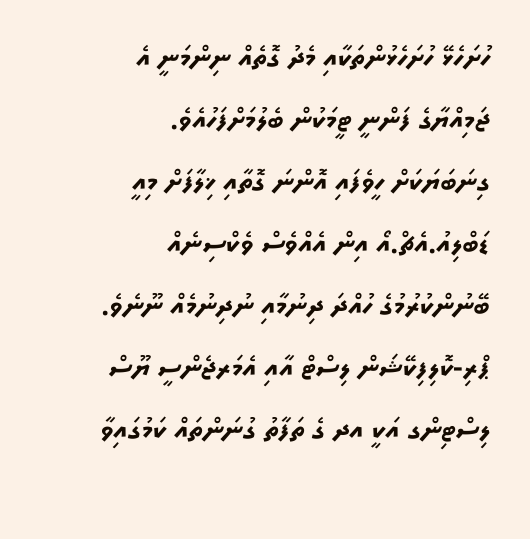ހުށަހެޅޭ ހުށަހެޅުންތަކާއި މެދު ގޮތެއް ނިންމަނީ އެ ޖަމިއްޔާގެ ފަންނީ ޓީމަކުން ބެލުމަށްފަހުއެވެ. ގިނަބަޔަކަށް ހީވެފައި އޮންނަ ގޮތާއި ޚިލާފަށް މިއީ ޑަބްލިއު.އެޗް.އޯ އިން އެއްވެސް ވެކްސިނެއް ބޭނުންކުރުމުގެ ހުއްދަ ދިނުމާއި ނުދިނުމެއް ނޫނެވެ.
ޕްރި-ކޮލިފިކޭޝަން ލިސްޓް އާއި އެމަރޖެންސީ ޔޫސް ލިސްޓިންގ އަކީ އދ ގެ ތަފާތު ގުނަންތައް ކަމުގައިވާ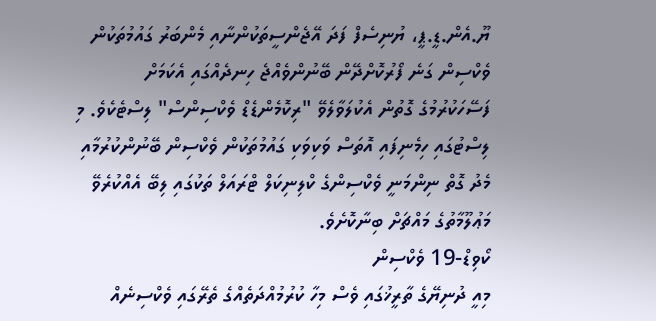ޔޫ.އެން.ޑީ.ޕީ، ޔުނިސެފް ފަދަ އޭޖެންސީތަކުންނާއި މެންބަރު ގައުމުތަކުން ވެކްސިން ގަނެ ފޯރުކޮށްދޭން ބޭނުންވެއްޖެ ހިނދެއްގައި އެކަމަށް ފަސޭހަކުރުމުގެ ގޮތުން އެކުލަވާލެވޭ "ރިކޮމެންޑެޑް ވެކްސިންސް" ލިސްޓެކެވެ. މި ލިސްޓުގައި ހިމެނިފައި އޮތަސް ވަކިވަކި ގައުމުތަކުން ވެކްސިން ބޭނުންކުރުމާއި މެދު ގޮތް ނިންމަނީ ވެކްސިންގެ ކްލިނިކަލް ޓްރައަލް ތަކުގައި ލިބޭ އެއްކުރެވޭ މަޢުލޫމާތުގެ މައްޗަށް ބިނާކޮށެވެ.
ކޯވިޑް-19 ވެކްސިން
މިއީ ދުނިޔޭގެ ތާރީޚުގައި ވެސް މިހާ ކުރުމުއްދަތެއްގެ ތެރޭގައި ވެކްސިނެއް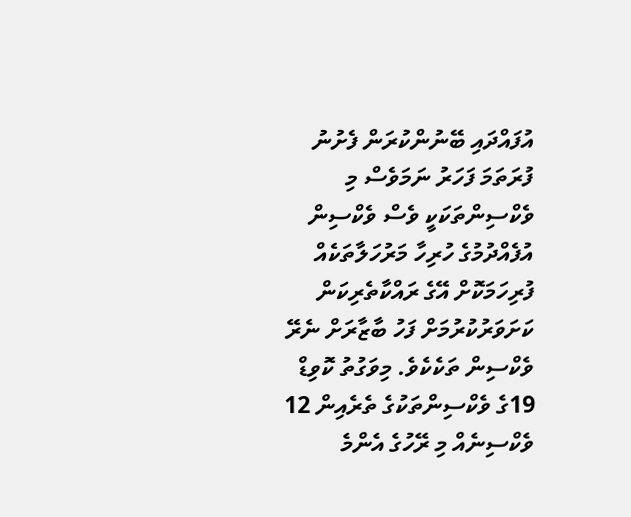އުފައްދައި ބޭނުންކުރަން ފެށުނު ފުރަތަމަ ފަހަރު ނަމަވެސް މި ވެކްސިންތަކަކީ ވެސް ވެކްސިން އުފެއްދުމުގެ ހުރިހާ މަރުހަލާތަކެއް ފުރިހަމަކޮށް އޭގެ ރައްކާތެރިކަން ކަށަވަރުކުރުމަށް ފަހު ބާޒާރަށް ނެރޭ ވެކްސިން ތަކެކެވެ. މިވަގުތު ކޮވިޑް 19ގެ ވެކްސިންތަކުގެ ތެރެއިން 12 ވެކްސިނެއް މި ރޭހުގެ އެންމެ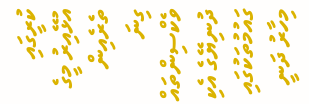ކުރީގައި އުޅޭއިރު މީގެ ތެރެއިން ގިނަ ވެކްސިންތައް ދުނިޔޭގެ އެކި ގައުމުތަކުގައި މިހާރު ދަނީ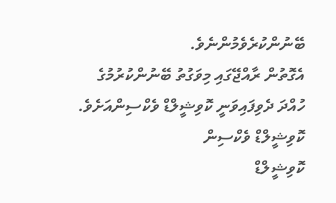ބޭނުންކުރެވެމުންނެވެ.
އެގޮތުން ރާއްޖޭގައި މިވަގުތު ބޭނުންކުރުމުގެ ހުއްދަ ދެވިފައިވަނީ ކޮވިޝީލްޑް ވެކްސިންއަށެވެ.
ކޮވިޝީލްޑް ވެކްސިން
ކޮވިޝީލްޑް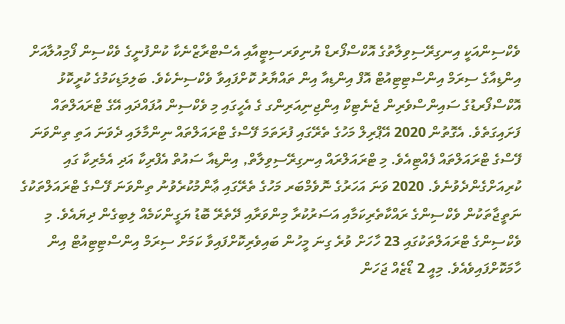ވެކްސިންއަކީ އިނގިރޭސިވިލާތުގެ އޮކްސްފޯރޑް ޔުނިވަރސިޓީއާއި އެސްޓްރާޒްނެކާ ކުންފުނީގެ ވެކްސިން ފޯމިއުލާއަށް އިންޑިއާގެ ސިރަމް އިންސްޓިޓިއުޓް އޮފް އިންޑިއާ އިން ތައްޔާރު ކޮށްފައިވާ ވެކްސިނެކެވެ. ބަލިމަޑިކަމުގެ ކުރީކޮޅު އޮކްސްފޯރޑުގެ ސައިންސްވެރިން ޖެނެޓިކް އިންޖިނިއަރިންގ ގެ އެހީގައި މި ވެކްސިން އުފައްދައި އޭގެ ޓްރައަލްތައް ފަށައިގަތެވެ. އެގޮތުން 2020 އޭޕްރިލް މަހުގެ ތެރޭގައި ފުރަތަމަ ފޭސްގެ ޓްރައަލްތައް ނިންމާލައި ދެވަނަ އަތި ތިންވަނަ ފޭސްގެ ޓްރައަލްތައް ފެއްޓިއެވެ. މި ޓްރައަލްރައް އިނގިރޭސިވިލާތް, އިންޑިއާ ސައުތް އެފްރިކާ އަދި އެމެރިކާ ގައި ކުރިއަށްގެންދެވުނެވެ. 2020 ވަނަ އަހަރުގެ ނޮވެމްބަރ މަހުގެ ތެރޭގައި ޢާންމުކުރެވުނު ތިންވަނަ ފޭސްގެ ޓްރައަލްތަކުގެ ނަތީޖާތަކުން ވެކްސިންގެ ރައްކާތެރިކަމާއި އަސަރުކުރާ މިންވަރާއި ދޭތެރޭ ބޮޑު ޔަގީންކަމެއް ލިބިގެން ދިޔައެވެ. މި ވެކްސިންގެ ޓްރައަލްތަކުގައި 23 ހާހަށް ވުރެ ގިނަ މީހުން ބައިވެރިކޮށްފައިވާ ކަމަށް ސިރަމް އިންސްޓިޓިއުޓް އިން ހާމަކޮށްފައިވެއެވެ. މިއީ 2 ޑޯޒެއް ޖަހަން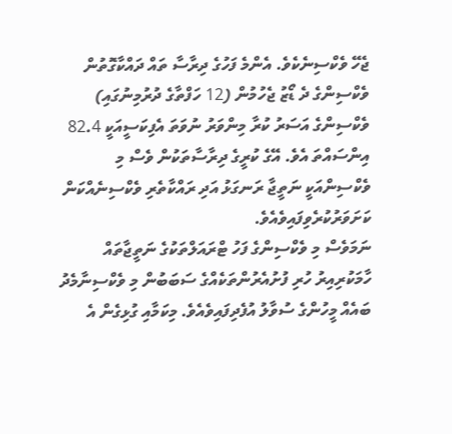ޖެހޭ ވެކްސިނެކެވެ. އެންމެ ފަހުގެ ދިރާސާ ތައް ދައްކާގޮތުން ވެކްސިންގެ ދެ ޑޯޒު ޖެހުމުން (12 ހަފްތާގެ ދުރުމިނުގައި) ވެކްސިންގެ އަސަރު ކުރާ މިންވަރު ނުވަތަ އެފިކަސީއަކީ 82.4 އިންސައްތަ އެވެ. އޭގެ ކުރީގެ ދިރާސާތަކުން ވެސް މި ވެކްސިންއަކީ ނަތީޖާ ރަނގަޅު އަދި ރައްކާތެރި ވެކްސިނެއްކަން ކަށަވަރުކުރެވިފައިވެއެވެ.
ނަމަވެސް މި ވެކްސިންގެ ފަހު ޓްރައަލްތަކުގެ ނަތީޖާތައް ހާމަކުރިއިރު ހުރި ފުށުއެރުންތަކެއްގެ ސަބަބުން މި ވެކްސިނާމެދު ބައެއް މީހުންގެ ސުވާލު އުފެދިފައިވެއެވެ. މިކަމާއި ގުޅިގެން އެ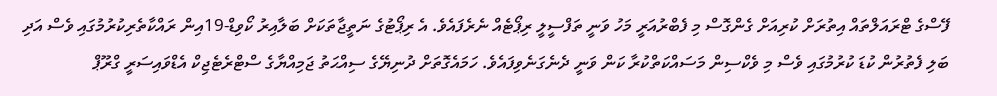ފޭސްގެ ޓްރައަލްތައް އިތުރަށް ކުރިއަށް ގެންގޮސް މި ފެބްރުއަރީ މަހު ވަނީ ތަފްސީލީ ރިޕޯޓެއް ނެރެފައެވެ. އެ ރިޕޯޓުގެ ނަތީޖާތަކަށް ބަލާއިރު ކޯވިޑް-19އިން ރައްކާތެރިކުރުމުގައި ވެސް އަދި ބަލި ފެތުރުން ކުޑަ ކުރުމުގައި ވެސް މި ވެކްސިން މަސައްކަތްކުރާ ކަން ވަނީ ދެނެގަނެވިފައެވެ. ހަމައެގޮތަށް ދުނިޔޭގެ ސިއްޙަތު ޖަމިއްޔާގެ ސްޓްރެޓެޖިކް އެޑްވައިސަރީ ގްރޫޕް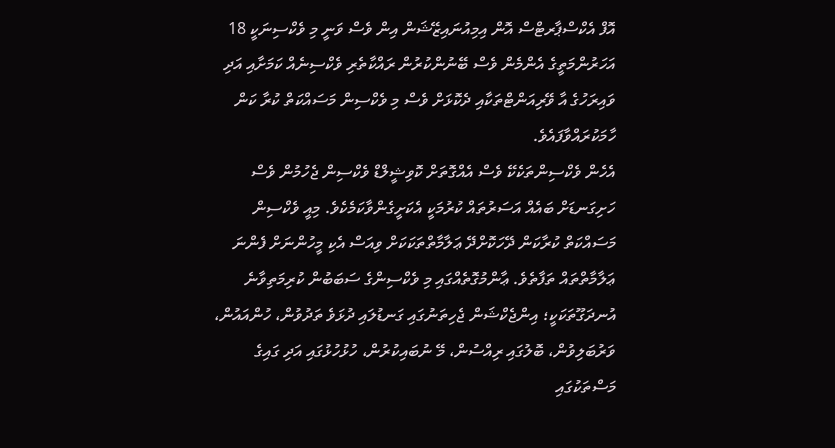އޮފް އެކްސްޕާރޓްސް އޮން އިމިއުނައިޒޭޝަން އިން ވެސް ވަނީ މި ވެކްސިނަކީ 18 އަހަރުންމަތީގެ އެންމެން ވެސް ބޭނުންކުރުން ރައްކާތެރި ވެކްސިނެއް ކަމަށާއި އަދި ވައިރަހުގެ އާ ވޭރިއަންޓްތަކާއި ދެކޮޅަށް ވެސް މި ވެކްސިން މަސައްކަތް ކުރާ ކަން ހާމަކުރައްވާފައެވެ.
އެހެން ވެކްސިންތަކެކޭ ވެސް އެއްގޮތަށް ކޮވިޝީލްޑް ވެކްސިން ޖެހުމުން ވެސް ހަށިގަނޑަށް ބައެއް އަސަރުތައް ކުރުމަކީ އެކަށީގެންވާކަމެކެވެ. މިއީ ވެކްސިން މަސައްކަތް ކުރާކަން ދޭހަކޮށްދޭ ޢަލާމާތްތަކަކަށް ވިއަސް އެކި މީހުންނަށް ފެންނަ ޢަލާމާތްތައް ތަފާތެވެ. ޢާންމުގޮތެއްގައި މި ވެކްސިންގެ ސަބަބުން ކުރިމަތިވާނެ އުނދަގޫތަކަކީ؛ އިންޖެކްޝަން ޖެހިތަނުގައި ގަނޑުލައި ދުޅަވެ ތަދުވުން، ހުންއައުން، ވަރުބަލިވުން، ބޮލުގައި ރިއްސުން، މޭ ނުބައިކުރުން، ހުޅުހުޅުގައި އަދި ގައިގެ މަސްތަކުގައި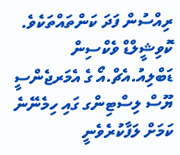ރިއްސުން ފަދަ ކަންތައްތަކެވެ.
ކޮވިޝީލްޑް ވެކްސިން ޑަބްލިއު.އެޗް.އޯ ގެ އެމަރޖެންސީ ޔޫސް ލިސްޓިންގ ގައި ހިމެނޭނެ ކަމަށް ލަފާކުރެވެނީ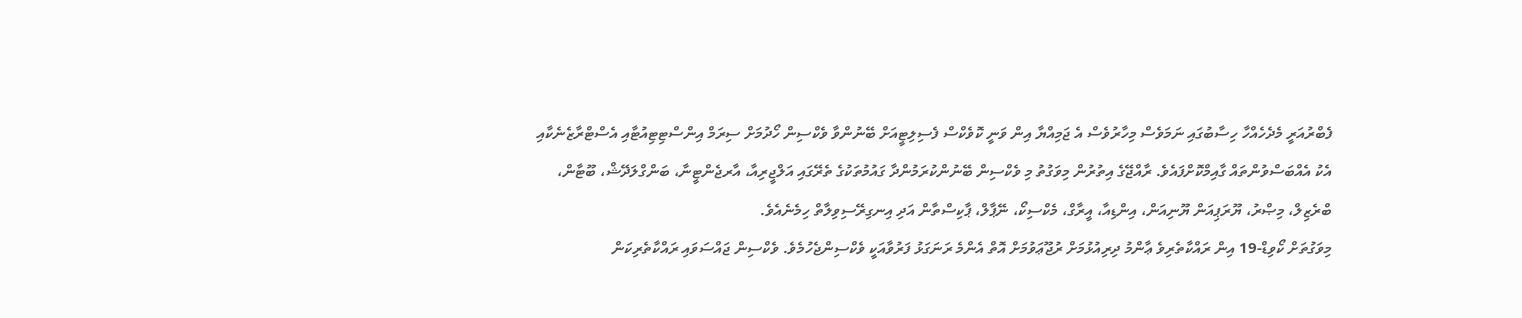ފެބްރުއަރީ މެދެހެއްހާ ހިސާބުގައި ނަމަވެސް މިހާރުވެސް އެ ޖަމިއްޔާ އިން ވަނީ ކޮވެކްސް ފެސިލިޓީއަށް ބޭނުންވާ ވެކްސިން ހޯދުމަށް ސިރަމް އިންސްޓިޓިއުޓާއި އެސްޓްރާޒެނެކާއި އެކު އެއްބަސްވުންތައް ގާއިމްކޮށްފައެވެ. ރާއްޖޭގެ އިތުރުން މިވަގުތު މި ވެކްސިން ބޭނުންކުރަމުންދާ ގައުމުތަކުގެ ތެރޭގައި އަލްޖީރިއާ، އާރޖެންޓީނާ، ބަންގްލަދޭޝް، ބޫޓާން، ބްރެޒިލް، މިޞްރު، ޔޫރަޕިއަން ޔޫނިއަން، އިންޑިއާ، އީރާގް، މެކްސިކޯ، ނޭޕާލް، ޕާކިސްތާން އަދި އިނގިރޭސިވިލާތް ހިމެނެއެވެ.
މިވަގުތަށް ކޯވިޑް-19 އިން ރައްކާތެރިވެ ޢާންމު ދިރިއުޅުމަށް ރުޖޫޢަވުމަށް އޮތް އެންމެ ރަނަގަޅު ފަރުވާއަކީ ވެކްސިންޖެހުމެވެ. ވެކްސިން ޖައްސަވައި ރައްކާތެރިކަން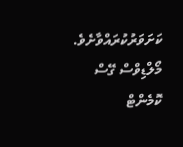ކަށަވަރުކުރައްވާށެވެ.
މޯލްޑިވްސް ގޭސް
ކޮމެންޓް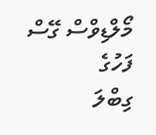މޯލްޑިވްސް ގޭސް
ފަހުގެ
ގިބްލަ